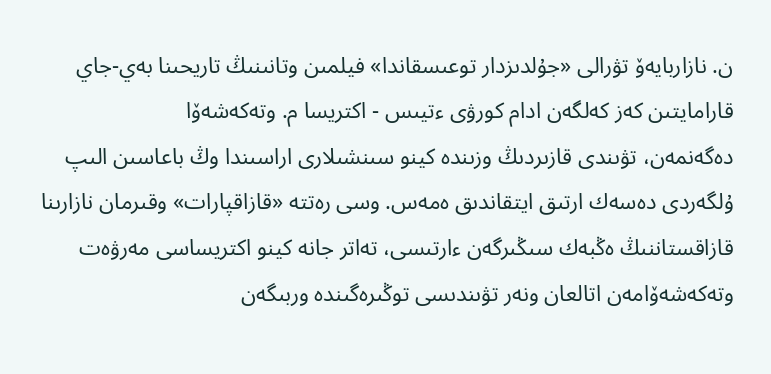ن. نازاربايەۆ تۋرالى «جۇلدىزدار توعىسقاندا» فيلمىن وتانىنىڭ تاريحىنا بەي-جاي قارامايتىن كەز كەلگەن ادام كورۋى ءتيىس - اكتريسا م. وتەكەشەۆا
دەگەنمەن، تۋىندى قازىردىڭ وزىندە كينو سىنشىلارى اراسىندا وڭ باعاسىن الىپ ۇلگەردى دەسەك ارتىق ايتقاندىق ەمەس. وسى رەتتە «قازاقپارات» وقىرمان نازارىنا قازاقستاننىڭ ەڭبەك سىڭىرگەن ءارتىسى، تەاتر جانە كينو اكتريساسى مەرۋەت وتەكەشەۆامەن اتالعان ونەر تۋىندىسى توڭىرەگىندە وربىگەن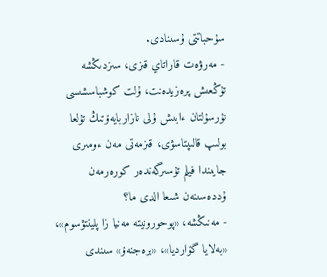سۇحباتتى ۇسىنادى.
- مەرۋەت قاراتاي قىزى، سىزدىڭشە تۇڭعىش پرەزيدەنت، ۇلت كوشباسشىسى نۇرسۇلتان ءابىش ۇلى نازاربايەۆتىڭ تۇلعا بولىپ قالىپتاسۋى، قىزمەتى مەن ءومىرى جايىندا فيلم تۇسىرگەندەر كورەرمەن ۇددەسىنەن شىعا الدى ما؟
- مەنىڭشە، «پوحورونيتە مەنيا زا پلينتۋسوم»، «بەلايا گۆارديا»، «برەجنەۆ» سىندى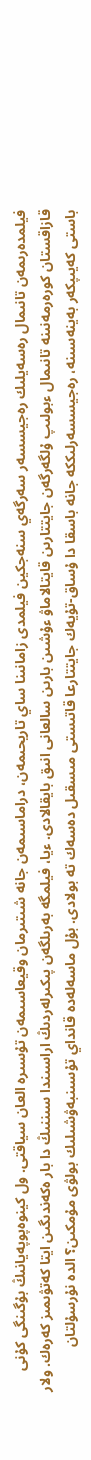فيلمدەرىمەن تانىمال رەسەيلىك رەجيسسەر سەرگەي سنەجكين فيلمدى زامانىنا ساي تاريحىمەن، دراماسىمەن جانە شىتىرمان وقيعاسىمەن تۇسىرە العان سياقتى. ول كينوەپوپەيانىڭ بۇگىنگى كۇنى قازاقستان كورەرمەنىنە تانىمال ءبولىپ ۇلگەرگەن جايتتارىن قايتالاماۋ ءۇشىن بارىن سالعانى انىق بايقالادى. ءيا، فيلمگە بەرىلگەن پىكىرلەردىڭ اراسىندا سىننىڭ دا بار ەكەندىگىن ايتا كەتۋىمىز كەرەك. ولار باستى كەيىپكەر بەينەسىنە، رەجيسسەرلىككە جانە باسقا دا ۇساق-تۇيەك جايتتارعا قاتىستى مىسقىل دەسەك تە بولادى. بۇل ماسەلەدە قانداي تۇسىنبەۋشىلىك بولۋى مۇمكىن؟ الدە نۇرسۇلتان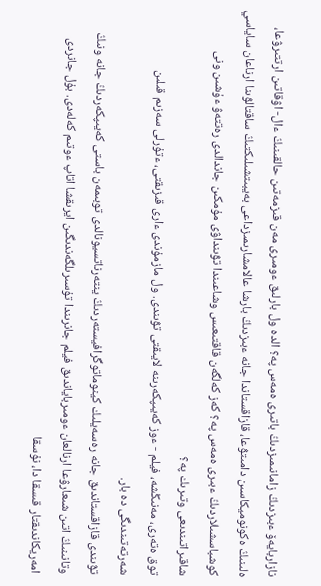نازاربايەۆ ءبىزدىڭ زامانىمىزدىڭ باتىرى ەمەس پە؟ الدە ول بارلىق ءومىرى مەن قىزمەتىن حالقىنىڭ ءال- اۋقاتىن ارتتىرۋعا، ەلىنىڭ ەكونوميكاسىن دامىتۋعا، قازاقستاندا جانە ءبىزدىڭ بارشا عالامشارىمىزداعى بەيبىتشىلىكتىڭ ساقتالۋىنا ارناعان ساياسي كوشباسشىلاردىڭ ءبىرى ەمەس پە؟ كەز كەلگەن قاقتىعىس وشاعىندا تۋىنداۋى مۇمكىن جاندالدى رەتتەۋ ءۇشىن ونى شاقىراتىندىعى وتىرىك پە؟
توق ەتەرى، مەنىڭشە، فيلم - ءوز كەيىپكەرىنە لايىقتى تۋىندى. ول مازمۇندى ءارى قىزىقتى، ءتۇرلى سەزىم قىلىن شەرتەتىندىگى دە بار.
تۋىندى قازاقستاندىق جانە رەسەيلىك كينوماتوگرافيستەردىڭ ينتەرناتسيونالدى توبىمەن باستى كەيىپكەردىڭ جانە ونىڭ وتانىنىڭ اتىن شىعارۋعا ارنالعان ءومىرباياندىق فيلم جانرىندا تۇسىرىلگەندىگىن ايرىقشا اتاپ ءوتىم كەلەدى. بۇل جانردى امەريكاندىقتار قىسقا دا، نۇسقا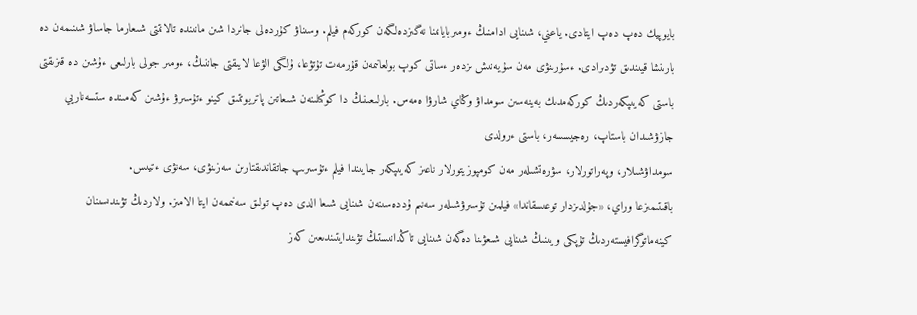بايوپيك دەپ دەپ ايتادى. ياعني، شىنايى ادامنىڭ ءومىربايانىنا نەگىزدەلگەن كوركەم فيلم. وسىناۋ كۇردەلى جانردا شىن مانىندە تالانتتى شىعارما جاساۋ شىنىمەن دە بارىنشا قيىندىق تۋدىرادى. ءسۇرىنۋى مەن سۇيەنىش ىزدەر ءساتى كوپ بولعانىمەن قۇرمەت تۇتۋعا، ۇلگى الۋعا لايىقتى جاننىڭ، ءومىر جولى بارلىعى ءۇشىن دە قىزىقتى باستى كەيىپكەردىڭ كوركەمدىك بەينەسىن سومداۋ وڭاي شارۋا ەمەس. بارلىعىنىڭ دا كوڭىلىنەن شىعاتىن پاتريوتتىق كينو ءتۇسىرۋ ءۇشىن كەمىندە ستسەناريي جازۋشىدان باستاپ، رەجيسسەر، باستى ءرولدى
سومداۋشىلار، وپەراتورلار، سۋرەتشىلەر مەن كومپوزيتورلار ناعىز كەيىپكەر جايىندا فيلم ءتۇسىرىپ جاتقاندىقتارىن سەزىنۋى، سەنۋى ءتيىس.
باقىتىمىزعا وراي، «جۇلدىزدار توعىسقاندا» فيلمىن تۇسىرۋشىلەر سەنىم ۇددەسىنەن شىنايى شىعا الدى دەپ تولىق سەنىممەن ايتا الامىز. ولاردىڭ تۋىندىسىنان كينەماتوگرافيستەردىڭ تۇپكى ويىنىڭ شىنايى شىعۋىنا دەگەن شىنايى تاڭدانىستىڭ تۋىندايتىندىعىن كەز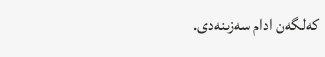كەلگەن ادام سەزىنەدى.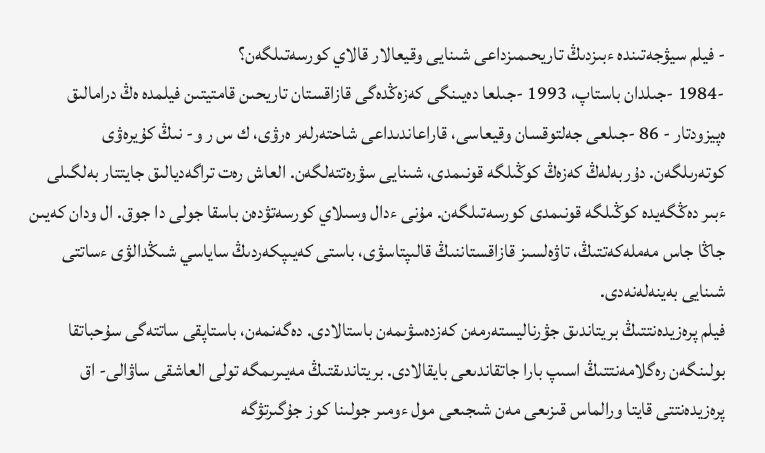- فيلم سيۋجەتىندە ءبىزدىڭ تاريحىمىزداعى شىنايى وقيعالار قالاي كورسەتىلگەن؟
-1984 -جىلدان باستاپ، 1993 -جىلعا دەيىنگى كەزەڭدەگى قازاقستان تاريحىن قامتيتىن فيلمدە ەڭ درامالىق ەپيزودتار - 86 -جىلعى جەلتوقسان وقيعاسى، قاراعاندىداعى شاحتەرلەر ەرۋى، ك س ر و- نىڭ كۇيرەۋى كوتەرىلگەن. دۇربەلەڭ كەزەڭ كوڭىلگە قونىمدى، شىنايى سۋرەتتەلگەن. العاش رەت تراگەديالىق جايتتار بەلگىلى ءبىر دەڭگەيدە كوڭىلگە قونىمدى كورسەتىلگەن. مۇنى ءدال وسىلاي كورسەتۋدەن باسقا جولى دا جوق. ال ودان كەيىن جاڭا جاس مەملەكەتتىڭ، تاۋەلسىز قازاقستاننىڭ قالىپتاسۋى، باستى كەيىپكەردىڭ ساياسي شىڭدالۋى ءساتتى شىنايى بەينەلەنەدى.
فيلم پرەزيدەنتتىڭ بريتاندىق جۋرناليستەرمەن كەزدەسۋىمەن باستالادى. دەگەنمەن، باستاپقى ساتتەگى سۇحباتقا بولىنگەن رەگلامەنتتىڭ اسىپ بارا جاتقاندىعى بايقالادى. بريتاندىقتىڭ مەيىرىمگە تولى العاشقى ساۋالى- اق پرەزيدەنتتى قايتا ورالماس قىزىعى مەن شىجىعى مول ءومىر جولىنا كوز جۇگىرتۋگە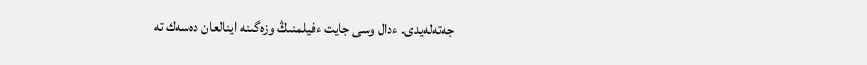جەتەلەيدى. ءدال وسى جايت ءفيلمنىڭ وزەگىنە اينالعان دەسەك تە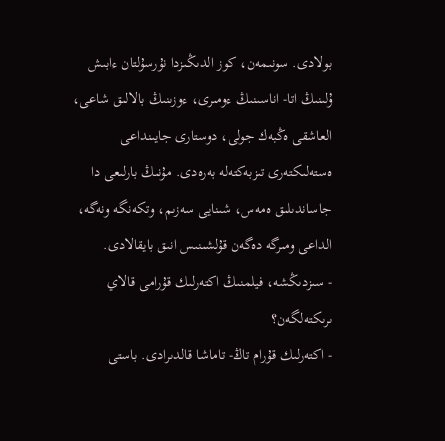بولادى. سونىمەن، كوز الدىڭىزدا نۇرسۇلتان ءابىش ۇلىنىڭ اتا- اناسىنىڭ ءومىرى، ءوزىنىڭ بالالىق شاعى، العاشقى ەڭبەك جولى، دوستارى جايىنداعى ەستەلىكتەرى تىزبەكتەلە بەرەدى. مۇنىڭ بارلىعى دا جاساندىلىق ەمەس، شىنايى سەزىم، وتكەنگە ونەگە، الداعى ومىرگە دەگەن قۇلشىنىس انىق بايقالادى.
- سىزدىڭشە، فيلمنىڭ اكتەرلىك قۇرامى قالاي ىرىكتەلگەن؟
- اكتەرلىك قۇرام تاڭ- تاماشا قالدىرادى. باستى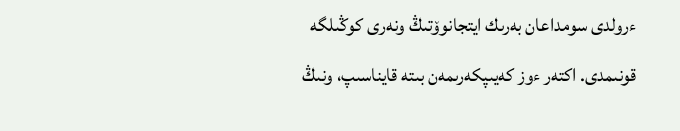ءرولدى سومداعان بەرىك ايتجانوۆتىڭ ونەرى كوڭىلگە قونىمدى. اكتەر ءوز كەيىپكەرىمەن بىتە قايناسىپ، ونىڭ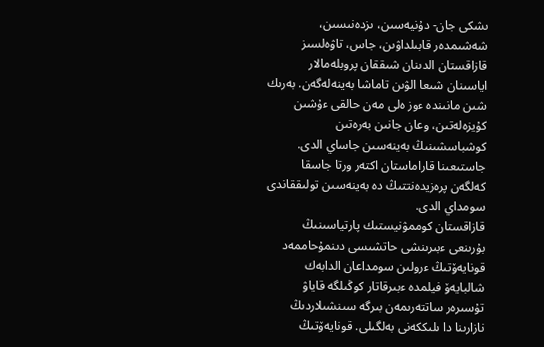ىشكى جان- دۇنيەسىن، ىزدەنىسىن، شەشىمدەر قابىلداۋىن، جاس، تاۋەلسىز قازاقستان الدىنان شىققان پروبلەمالار اياسىنان شىعا الۋىن تاماشا بەينەلەگەن. بەرىك شىن مانىندە ءوز ەلى مەن حالقى ءۇشىن كۇيزەلەتىن، وعان جانىن بەرەتىن كوشباسشىنىڭ بەينەسىن جاساي الدى. جاستىعىنا قاراماستان اكتەر ورتا جاسقا كەلگەن پرەزيدەنتتىڭ دە بەينەسىن تولىققاندى سومداي الدى.
قازاقستان كوممۋنيستىك پارتياسىنىڭ بۇرىنعى ءبىرىنشى حاتشىسى دىنمۇحاممەد قونايەۆتىڭ ءرولىن سومداعان الدابەك شالبايەۆ فيلمدە ءبىرقاتار كوڭىلگە قاياۋ تۇسىرەر ساتتەرىمەن بىرگە سىنشىلاردىڭ نازارىنا دا ىلىككەنى بەلگىلى. قونايەۆتىڭ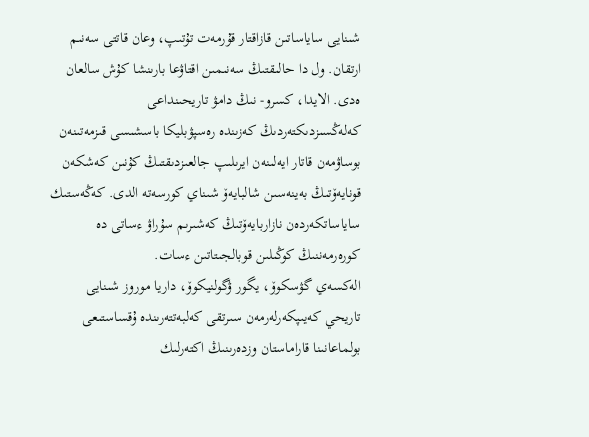شىنايى ساياساتىن قازاقتار قۇرمەت تۇتىپ، وعان قاتتى سەنىم ارتقان. ول دا حالىقتىڭ سەنىمىن اقتاۋعا بارىنشا كۇش سالعان ەدى. الايدا، كسرو- نىڭ دامۋ تاريحىنداعى كەلەڭسىزدىكتەردىڭ كەزىندە رەسپۋبليكا باسشىسى قىزمەتىنەن بوساۋمەن قاتار ايەلىنەن ايرىلىپ جالعىزدىقتىڭ كۇنىن كەشكەن قونايەۆتىڭ بەينەسىن شالبايەۆ شىناي كورسەتە الدى. كەڭەستىك ساياساتكەردەن نازاربايەۆتىڭ كەشىرىم سۇراۋ ءساتى دە كورەرمەننىڭ كوڭىلىن قوبالجىتاتىن ءسات.
الەكسەي گۋسكوۆ، يگور ۋگولنيكوۆ، داريا موروز شىنايى تاريحي كەيىپكەرلەرمەن سىرتقى كەلبەتتەرىندە ۇقساستىعى بولماعانىنا قاراماستان وزدەرىنىڭ اكتەرلىك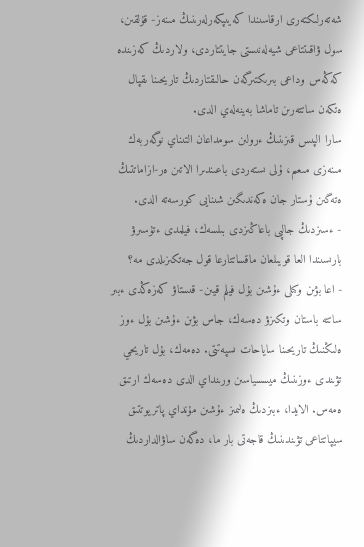شەتەرلىكتەرى ارقاسىندا كەيىپكەرلەرىنىڭ مىنەز- قۇلقىن، سول ۋاقىتتاعى شيەلەنىستى جايتتاردى، ولاردىڭ كەزىندە كەڭەس وداعى بىرىكتىرگەن حالىقتاردىڭ تاريحىنا ىقپال ەتكەن ساتتەرىن تاماشا بەينەلەي الدى.
سارا الپىس قىزىنىڭ ءرولىن سومداعان التىناي نوگەربەك مىنەزى مىعىم، ۇلى ىستەردى باعىندىرا الاتىن ەر-ازاماتتىڭ ەتەگىن ۇستار جان ەكەندىگىن شىنايى كورسەتە الدى.
- ءسىزدىڭ جالپى باعاڭىزدى بىلسەك، فيلمدى ءتۇسىرۋ بارىسىندا العا قويىلعان ماقساتتارعا قول جەتكىزىلدى مە؟
- اعا بۋىن وكىلى ءۇشىن بۇل فيلم قيىن- قىستاۋ كەزەڭدى ءبىر ساتتە باستان وتكىزۋ دەسەك، جاس بۋىن ءۇشىن بۇل ءوز ەلىڭنىڭ تاريحىنا ساياحات ىسپەتتى. دەمەك، بۇل تاريحي تۋىندى ءوزىنىڭ ميسسياسىن ورىنداي الدى دەسەك ارتىق ەمەس. الايدا، ءبىزدىڭ ەلىمىز ءۇشىن مۇنداي پاتريوتتىق سيپاتتاعى تۋىندىنىڭ قاجەتى بار ما، دەگەن ساۋالداردىڭ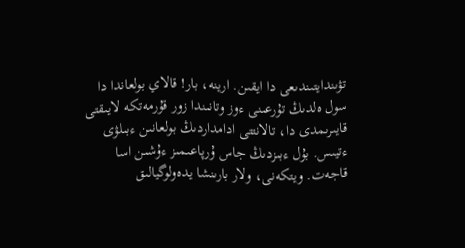تۋىندايتىندىعى دا ايقىن. ارينە، بار! قالاي بولعاندا دا سول ەلدىڭ تۇرعىنى ءوز وتانىندا زور قۇرمەتكە لايىقتى قايىرىمدى دا، تالانتتى ادامداردىڭ بولعانىن ءبىلۋى ءتيىس. بۇل ءبىزدىڭ جاس ۇرپاعىمىز ءۇشىن اسا قاجەت. ويتكەنى، ولار بارىنشا يدەولوگيالىق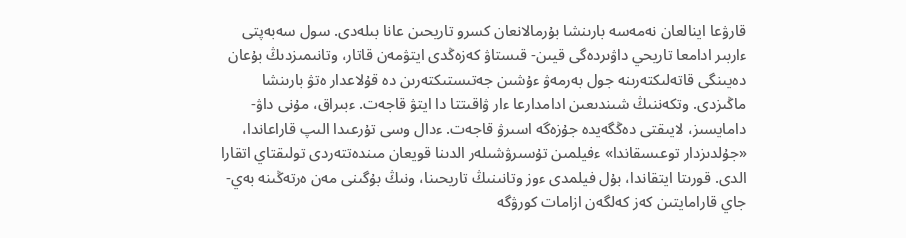قارۋعا اينالعان نەمەسە بارىنشا بۇرمالانعان كسرو تاريحىن عانا بىلەدى. سول سەبەپتى ءاربىر ادامعا تاريحي داۋىردەگى قيىن- قىستاۋ كەزەڭدى ايتۋمەن قاتار، وتانىمىزدىڭ بۇعان دەيىنگى قاتەلىكتەرىنە جول بەرمەۋ ءۇشىن جەتىستىكتەرىن دە قۇلاعدار ەتۋ بارىنشا ماڭىزدى. وتكەننىڭ شىندىعىن ادامدارعا ءار ۋاقىتتا دا ايتۋ قاجەت. ءبىراق، مۇنى داۋ- دامايسىز، لايىقتى دەڭگەيدە جۇزەگە اسىرۋ قاجەت. ءدال وسى تۇرعىدا الىپ قاراعاندا، «جۇلدىزدار توعىسقاندا» ءفيلمىن تۇسىرۋشىلەر الدىنا قويعان مىندەتتەردى تولىقتاي اتقارا الدى. قورىتا ايتقاندا، بۇل فيلمدى ءوز وتانىنىڭ تاريحىنا، ونىڭ بۇگىنى مەن ەرتەڭىنە بەي- جاي قارامايتىن كەز كەلگەن ازامات كورۋگە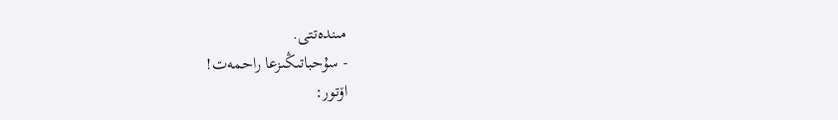مىندەتتى.
- سۇحباتىڭىزعا راحمەت!
اۆتور: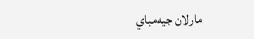مارلان جيەمباي